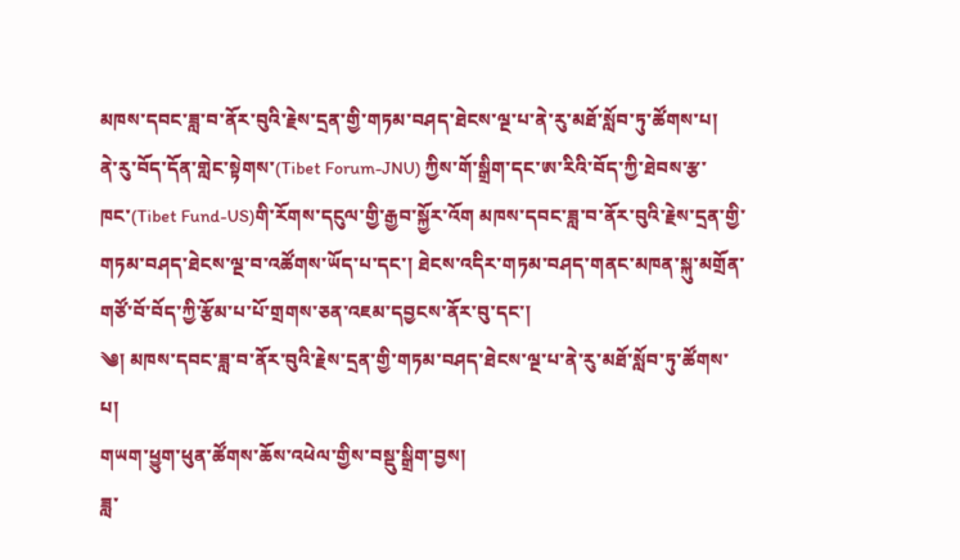མཁས་དབང་ཟླ་བ་ནོར་བུའི་རྗེས་དྲན་གྱི་གཏམ་བཤད་ཐེངས་ལྔ་པ་ནེ་རུ་མཐོ་སློབ་ཏུ་ཚོགས་པ།
ནེ་རུ་བོད་དོན་གླེང་སྟེགས་(Tibet Forum-JNU) ཀྱིས་གོ་སྒྲིག་དང་ཨ་རིའི་བོད་ཀྱི་ཐེབས་རྩ་ཁང་(Tibet Fund-US)གི་རོགས་དངུལ་གྱི་རྒྱབ་སྐྱོར་འོག མཁས་དབང་ཟླ་བ་ནོར་བུའི་རྗེས་དྲན་གྱི་གཏམ་བཤད་ཐེངས་ལྔ་བ་འཚོགས་ཡོད་པ་དང་། ཐེངས་འདིར་གཏམ་བཤད་གནང་མཁན་སྐུ་མགྲོན་གཙོ་བོ་བོད་ཀྱི་རྩོམ་པ་པོ་གྲགས་ཅན་འཇམ་དབྱངས་ནོར་བུ་དང་།
༄། མཁས་དབང་ཟླ་བ་ནོར་བུའི་རྗེས་དྲན་གྱི་གཏམ་བཤད་ཐེངས་ལྔ་པ་ནེ་རུ་མཐོ་སློབ་ཏུ་ཚོགས་པ།
གཡག་ཕྱུག་ཕུན་ཚོགས་ཆོས་འཕེལ་གྱིས་བསྡུ་སྒྲིག་བྱས།
ཟླ་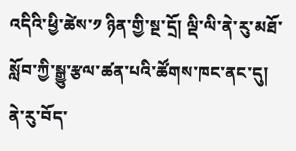འདིའི་ཕྱི་ཚེས་༡ ཉིན་གྱི་སྔ་དྲོ། ལྡི་ལི་ནེ་རུ་མཐོ་སློབ་ཀྱི་སྒྱུ་རྩལ་ཚན་པའི་ཚོགས་ཁང་ནང་དུ། ནེ་རུ་བོད་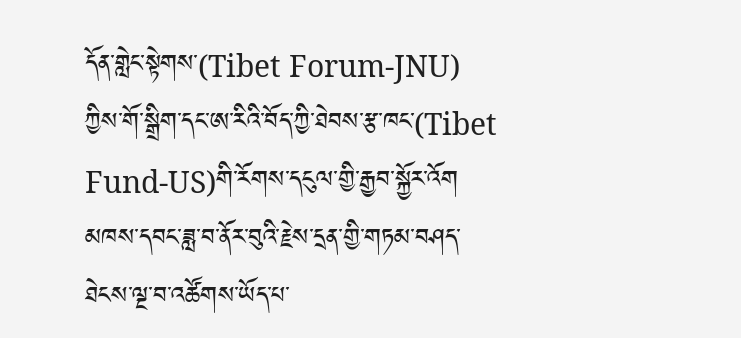དོན་གླེང་སྟེགས་(Tibet Forum-JNU) ཀྱིས་གོ་སྒྲིག་དང་ཨ་རིའི་བོད་ཀྱི་ཐེབས་རྩ་ཁང་(Tibet Fund-US)གི་རོགས་དངུལ་གྱི་རྒྱབ་སྐྱོར་འོག མཁས་དབང་ཟླ་བ་ནོར་བུའི་རྗེས་དྲན་གྱི་གཏམ་བཤད་ཐེངས་ལྔ་བ་འཚོགས་ཡོད་པ་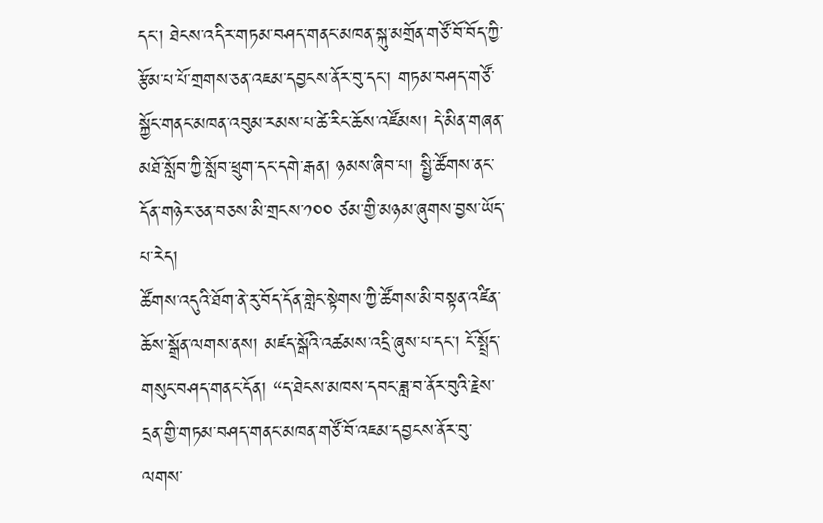དང་། ཐེངས་འདིར་གཏམ་བཤད་གནང་མཁན་སྐུ་མགྲོན་གཙོ་བོ་བོད་ཀྱི་རྩོམ་པ་པོ་གྲགས་ཅན་འཇམ་དབྱངས་ནོར་བུ་དང་། གཏམ་བཤད་གཙོ་སྐྱོང་གནང་མཁན་འབུམ་རམས་པ་ཚེ་རིང་ཆོས་འཛོམས། དེ་མིན་གཞན་མཐོ་སློབ་ཀྱི་སློབ་ཕྲུག་དང་དགེ་རྒན། ཉམས་ཞིབ་པ། སྤྱི་ཚོགས་ནང་དོན་གཉེར་ཅན་བཅས་མི་གྲངས་༡༠༠ ཙམ་གྱི་མཉམ་ཞུགས་བྱས་ཡོད་པ་རེད།
ཚོགས་འདུའི་ཐོག་ནེ་རུ་བོད་དོན་གླེང་སྟེགས་ཀྱི་ཚོགས་མི་བསྟན་འཛིན་ཆོས་སྒྲོན་ལགས་ནས། མཛད་སྒོའི་འཚམས་འདྲི་ཞུས་པ་དང་། ངོ་སྤྲོད་གསུང་བཤད་གནང་དོན། “ད་ཐེངས་མཁས་དབང་ཟླ་བ་ནོར་བུའི་རྗེས་དྲན་གྱི་གཏམ་བཤད་གནང་མཁན་གཙོ་བོ་འཇམ་དབྱངས་ནོར་བུ་ལགས་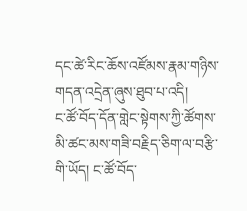དང་ཚེ་རིང་ཆོས་འཛོམས་རྣམ་གཉིས་གདན་འདྲེན་ཞུས་ཐུབ་པ་འདི།
ང་ཚོ་བོད་དོན་གླེང་སྟེགས་ཀྱི་ཚོགས་མི་ཚང་མས་གཟི་བརྗིད་ཅིག་ལ་བརྩི་གི་ཡོད། ང་ཚོ་བོད་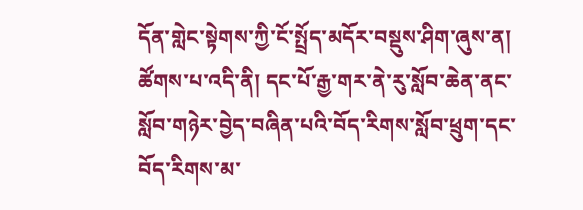དོན་གླེང་སྟེགས་ཀྱི་ངོ་སྤྲོད་མདོར་བསྡུས་ཤིག་ཞུས་ན། ཚོགས་པ་འདི་ནི། དང་པོ་རྒྱ་གར་ནེ་རུ་སློབ་ཆེན་ནང་སློབ་གཉེར་བྱེད་བཞིན་པའི་བོད་རིགས་སློབ་ཕྲུག་དང་བོད་རིགས་མ་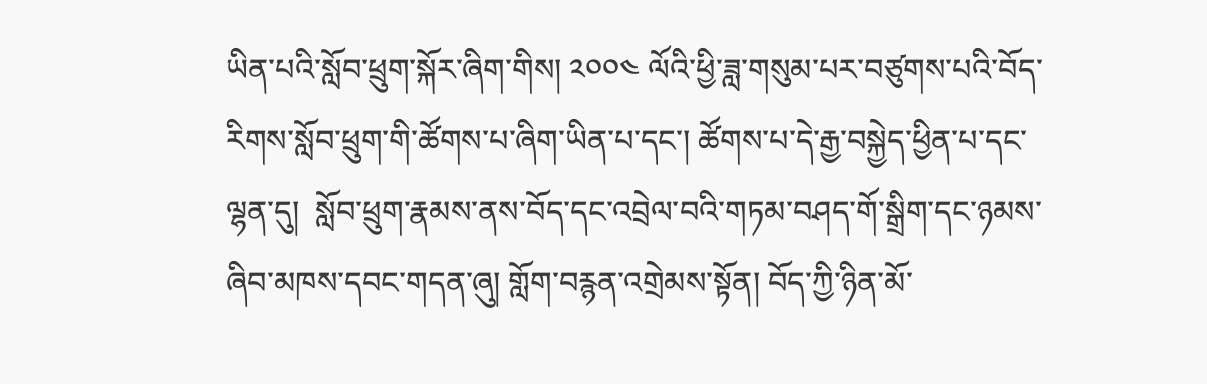ཡིན་པའི་སློབ་ཕྲུག་སྐོར་ཞིག་གིས། ༢༠༠༤ ལོའི་ཕྱི་ཟླ་གསུམ་པར་བཙུགས་པའི་བོད་རིགས་སློབ་ཕྲུག་གི་ཚོགས་པ་ཞིག་ཡིན་པ་དང་། ཚོགས་པ་དེ་རྒྱ་བསྐྱེད་ཕྱིན་པ་དང་ལྷན་དུ།  སློབ་ཕྲུག་རྣམས་ནས་བོད་དང་འབྲེལ་བའི་གཏམ་བཤད་གོ་སྒྲིག་དང་ཉམས་ཞིབ་མཁས་དབང་གདན་ཞུ། གློག་བརྙན་འགྲེམས་སྟོན། བོད་ཀྱི་ཉིན་མོ་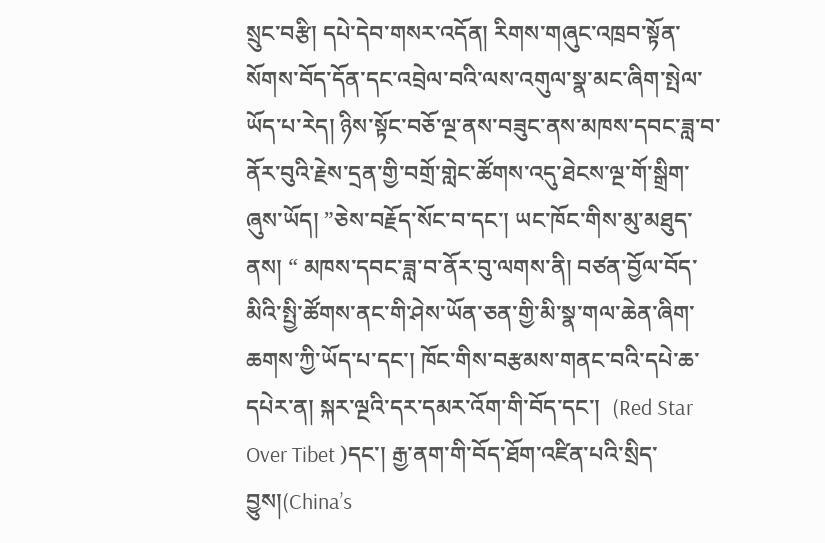སྲུང་བརྩི། དཔེ་དེབ་གསར་འདོན། རིགས་གཞུང་འཁྲབ་སྟོན་སོགས་བོད་དོན་དང་འབྲེལ་བའི་ལས་འགུལ་སྣ་མང་ཞིག་སྤེལ་ཡོད་པ་རེད། ཉིས་སྟོང་བཅོ་ལྔ་ནས་བཟུང་ནས་མཁས་དབང་ཟླ་བ་ནོར་བུའི་རྗེས་དྲན་གྱི་བགྲོ་གླེང་ཚོགས་འདུ་ཐེངས་ལྔ་གོ་སྒྲིག་ཞུས་ཡོད། ”ཅེས་བརྗོད་སོང་བ་དང་། ཡང་ཁོང་གིས་མུ་མཐུད་ནས། “ མཁས་དབང་ཟླ་བ་ནོར་བུ་ལགས་ནི། བཙན་བྱོལ་བོད་མིའི་སྤྱི་ཚོགས་ནང་གི་ཤེས་ཡོན་ཅན་གྱི་མི་སྣ་གལ་ཆེན་ཞིག་ཆགས་ཀྱི་ཡོད་པ་དང་། ཁོང་གིས་བརྩམས་གནང་བའི་དཔེ་ཆ་དཔེར་ན། སྐར་ལྔའི་དར་དམར་འོག་གི་བོད་དང་།  (Red Star Over Tibet )དང་། རྒྱ་ནག་གི་བོད་ཐོག་འཛིན་པའི་སྲིད་བྱུས།(China’s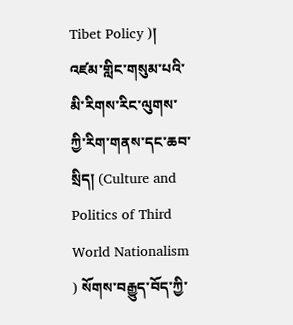Tibet Policy )།  འཛམ་གླིང་གསུམ་པའི་མི་རིགས་རིང་ལུགས་ཀྱི་རིག་གནས་དང་ཆབ་སྲིད། (Culture and Politics of Third World Nationalism ) སོགས་བརྒྱུད་བོད་ཀྱི་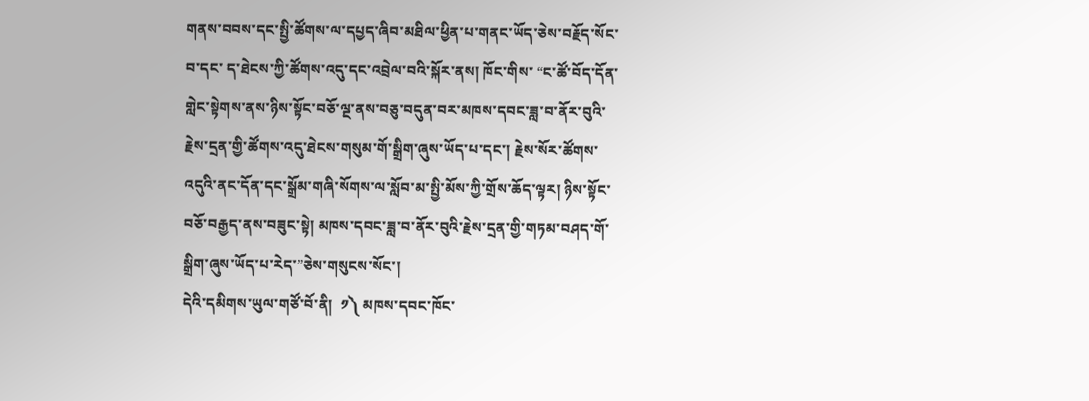གནས་བབས་དང་སྤྱི་ཚོགས་ལ་དཔྱད་ཞིབ་མཐིལ་ཕྱིན་པ་གནང་ཡོད་ཅེས་བརྗོད་སོང་བ་དང་ ད་ཐེངས་ཀྱི་ཚོགས་འདུ་དང་འབྲེལ་བའི་སྐོར་ནས། ཁོང་གིས་ “ང་ཚོ་བོད་དོན་གླེང་སྟེགས་ནས་ཉིས་སྟོང་བཅོ་ལྔ་ནས་བཅུ་བདུན་བར་མཁས་དབང་ཟླ་བ་ནོར་བུའི་རྗེས་དྲན་གྱི་ཚོགས་འདུ་ཐེངས་གསུམ་གོ་སྒྲིག་ཞུས་ཡོད་པ་དང་། རྗེས་སོར་ཚོགས་འདུའི་ནང་དོན་དང་སྒྲོམ་གཞི་སོགས་ལ་སློབ་མ་སྤྱི་མོས་ཀྱི་གྲོས་ཆོད་ལྟར། ཉིས་སྟོང་བཅོ་བརྒྱད་ནས་བཟུང་སྟེ། མཁས་དབང་ཟླ་བ་ནོར་བུའི་རྗེས་དྲན་གྱི་གཏམ་བཤད་གོ་སྒྲིག་ཞུས་ཡོད་པ་རེད་”ཅེས་གསུངས་སོང་།
དེའི་དམིགས་ཡུལ་གཙོ་བོ་ནི།  ༡༽ མཁས་དབང་ཁོང་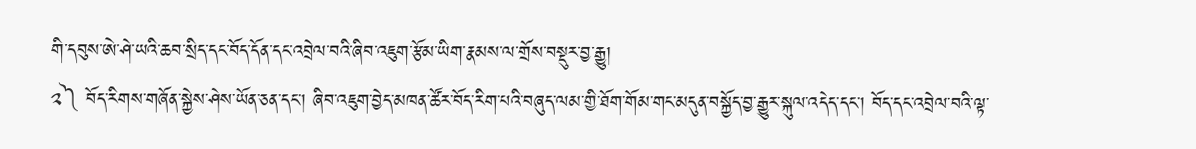གི་དབུས་ཨེ་ཤེ་ཡའི་ཆབ་སྲིད་དང་བོད་དོན་དང་འབྲེལ་བའི་ཞིབ་འཇུག་རྩོམ་ཡིག་རྣམས་ལ་གྲོས་བསྡུར་བྱ་རྒྱུ།
༢༽ བོད་རིགས་གཞོན་སྐྱེས་ཤེས་ཡོན་ཅན་དང་། ཞིབ་འཇུག་བྱེད་མཁན་ཚོར་བོད་རིག་པའི་བཞུད་ལམ་གྱི་ཐོག་གོམ་གང་མདུན་བསྐྱོད་བྱ་རྒྱུར་སྐུལ་འདེད་དང་། བོད་དང་འབྲེལ་བའི་ལྟ་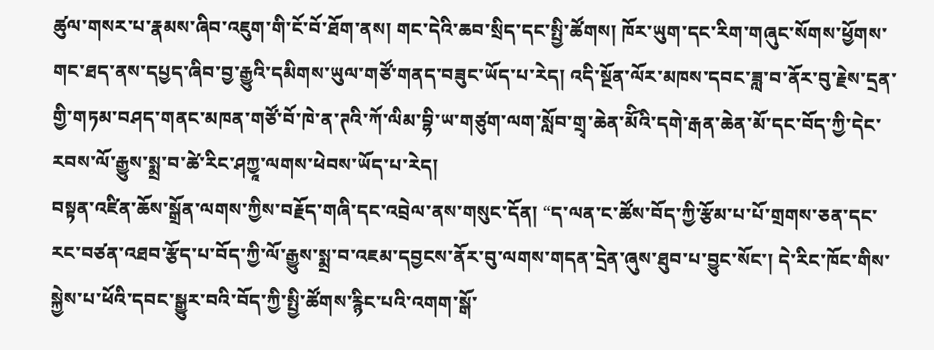ཚུལ་གསར་པ་རྣམས་ཞིབ་འཇུག་གི་ངོ་བོ་ཐོག་ནས། གང་དེའི་ཆབ་སྲིད་དང་སྤྱི་ཚོགས། ཁོར་ཡུག་དང་རིག་གཞུང་སོགས་ཕྱོགས་གང་ཐད་ནས་དཔྱད་ཞིབ་བྱ་རྒྱུའི་དམིགས་ཡུལ་གཙོ་གནད་བཟུང་ཡོད་པ་རེད། འདི་སྔོན་ལོར་མཁས་དབང་ཟླ་བ་ནོར་བུ་རྗེས་དྲན་གྱི་གཏམ་བཤད་གནང་མཁན་གཙོ་བོ་ཁེ་ན་ཊའི་ཀོ་ལིམ་བྷི་ཡ་གཙུག་ལག་སློབ་གྲྭ་ཆེན་མོིའི་དགེ་རྒན་ཆེན་མོ་དང་བོད་ཀྱི་དེང་རབས་ལོ་རྒྱུས་སྨྲ་བ་ཚེ་རིང་ཤཀྱཱ་ལགས་ཕེབས་ཡོད་པ་རེད།
བསྟན་འཛིན་ཆོས་སྒྲོན་ལགས་ཀྱིས་བརྗོད་གཞི་དང་འབྲེལ་ནས་གསུང་དོན། “ད་ལན་ང་ཚོས་བོད་ཀྱི་རྩོམ་པ་པོ་གྲགས་ཅན་དང་རང་བཙན་འཐབ་རྩོད་པ་བོད་ཀྱི་ལོ་རྒྱུས་སྨྲ་བ་འཇམ་དབྱངས་ནོར་བུ་ལགས་གདན་དྲེན་ཞུས་ཐུབ་པ་བྱུང་སོང་། དེ་རིང་ཁོང་གིས་སྐྱེས་པ་ཕོའི་དབང་སྒྱུར་བའི་བོད་ཀྱི་སྤྱི་ཚོགས་རྙིང་པའི་འགག་སྒོ་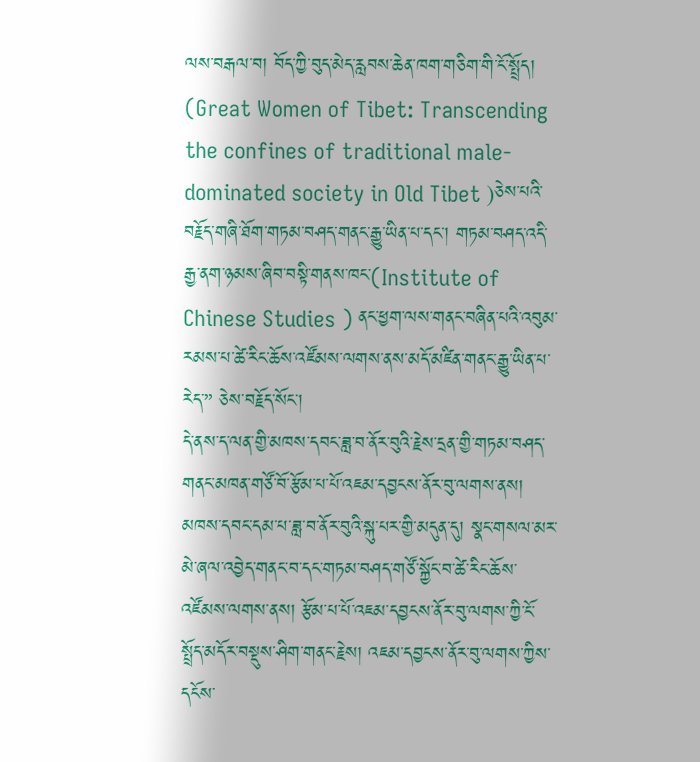ལས་བརྒལ་བ། བོད་ཀྱི་བུད་མེད་རླབས་ཆེན་ཁག་གཅིག་གི་ངོ་སྤྲོད། (Great Women of Tibet: Transcending the confines of traditional male-dominated society in Old Tibet )ཅེས་པའི་བརྗོད་གཞི་ཐོག་གཏམ་བཤད་གནང་རྒྱུ་ཡིན་པ་དང་། གཏམ་བཤད་འདི་རྒྱ་ནག་ཉམས་ཞིབ་བསྟི་གནས་ཁང་(Institute of Chinese Studies ) ནང་ཕྱག་ལས་གནང་བཞིན་པའི་འབུམ་རམས་པ་ཚེ་རིང་ཆོས་འཛོམས་ལགས་ནས་མདོ་མཛིན་གནང་རྒྱུ་ཡིན་པ་རེད་” ཅེས་བརྗོད་སོང་།
དེ་ནས་ད་ལན་གྱི་མཁས་དབང་ཟླ་བ་ནོར་བུའི་རྗེས་དྲན་གྱི་གཏམ་བཤད་གནང་མཁན་གཙོ་བོ་རྩོམ་པ་པོ་འཇམ་དབྱངས་ནོར་བུ་ལགས་ནས། མཁས་དབང་དམ་པ་ཟླ་བ་ནོར་བུའི་སྐུ་པར་གྱི་མདུན་དུ། སྣང་གསལ་མར་མེ་ཞལ་འབྱེད་གནང་བ་དང་གཏམ་བཤད་གཙོ་སྐྱོང་བ་ཚེ་རིང་ཆོས་འཛོམས་ལགས་ནས། རྩོམ་པ་པོ་འཇམ་དབྱངས་ནོར་བུ་ལགས་ཀྱི་ངོ་སྤྲོད་མདོར་བསྡུས་ཤིག་གནང་རྗེས། འཇམ་དབྱངས་ནོར་བུ་ལགས་ཀྱིས་དངོས་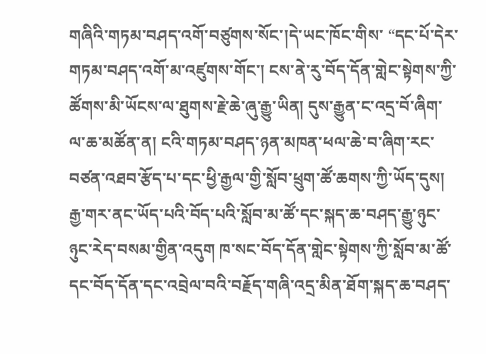གཞིའི་གཏམ་བཤད་འགོ་བཙུགས་སོང་།དེ་ཡང་ཁོང་གིས་ “དང་པོ་དེར་གཏམ་བཤད་འགོ་མ་འཛུགས་གོང་། ངས་ནེ་རུ་བོད་དོན་གླེང་སྟེགས་ཀྱི་ཚོགས་མི་ཡོངས་ལ་ཐུགས་རྗེ་ཆེ་ཞུ་རྒྱུ་ཡིན། དུས་རྒྱུན་ང་འདྲ་བོ་ཞིག་ལ་ཆ་མཚོན་ན། ངའི་གཏམ་བཤད་ཉན་མཁན་ཕལ་ཆེ་བ་ཞིག་རང་བཙན་འཐབ་རྩོད་པ་དང་ཕྱི་རྒྱལ་གྱི་སློབ་ཕྲུག་ཚོ་ཆགས་ཀྱི་ཡོད་དུས། རྒྱ་གར་ནང་ཡོད་པའི་བོད་པའི་སློབ་མ་ཚོ་དང་སྐད་ཆ་བཤད་རྒྱུ་ཉུང་ཉུང་རེད་བསམ་གྱིན་འདུག ཁ་སང་བོད་དོན་གླེང་སྟེགས་ཀྱི་སློབ་མ་ཚོ་དང་བོད་དོན་དང་འབྲེལ་བའི་བརྗོད་གཞི་འདྲ་མིན་ཐོག་སྐད་ཆ་བཤད་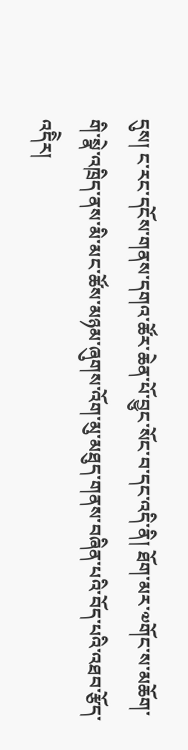དུས། ང་རང་དངོས་གནས་དགའ་ཚོར་ཆེན་པོ་བྱུང་སོང་བ་དང་འདི་ནི། ཐོག་མར་༧གོང་ས་མཆོག་གི་སྣེ་འཁྲིད་ནས་མི་མང་ཚོས་མཉམ་ཞུགས་འོག་མུ་མཐུད་གནས་བཞིན་པའི་བོད་པའི་འཐབ་རྩོད་འདིེར།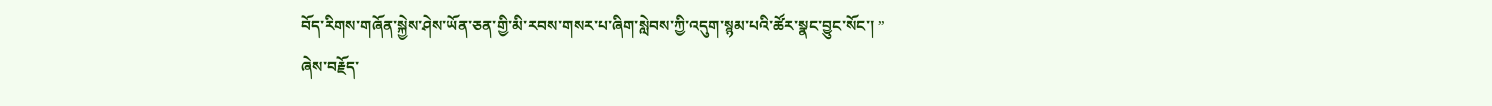བོད་རིགས་གཞོན་སྐྱེས་ཤེས་ཡོན་ཅན་གྱི་མི་རབས་གསར་པ་ཞིག་སླེབས་ཀྱི་འདུག་སྙམ་པའི་ཚོར་སྣང་བྱུང་སོང་། ” ཞེས་བརྗོད་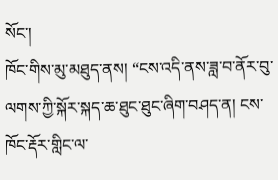སོང་།
ཁོང་གིས་མུ་མཐུད་ནས། “ངས་འདི་ནས་ཟླ་བ་ནོར་བུ་ལགས་ཀྱི་སྐོར་སྐད་ཆ་ཐུང་ཐུང་ཞིག་བཤད་ན། ངས་ཁོང་རྡོར་གླིང་ལ་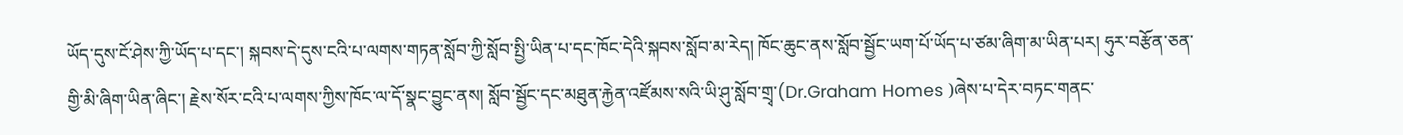ཡོད་དུས་ངོ་ཤེས་ཀྱི་ཡོད་པ་དང་། སྐབས་དེ་དུས་ངའི་པ་ལགས་གཏན་སློབ་ཀྱི་སློབ་སྤྱི་ཡིན་པ་དང་ཁོང་དེའི་སྐབས་སློབ་མ་རེད། ཁོང་ཆུང་ནས་སློབ་སྦྱོང་ཡག་པོ་ཡོད་པ་ཙམ་ཞིག་མ་ཡིན་པར། ཧུར་བརྩོན་ཅན་གྱི་མི་ཞིག་ཡིན་ཞིང་། རྗེས་སོར་ངའི་པ་ལགས་ཀྱིས་ཁོང་ལ་དོ་སྣང་བྱུང་ནས། སློབ་སྦྱོང་དང་མཐུན་རྐྱེན་འཛོམས་སའི་ཡི་ཤུ་སློབ་གྲྭ་(Dr.Graham Homes )ཞེས་པ་དེར་བཏང་གནང་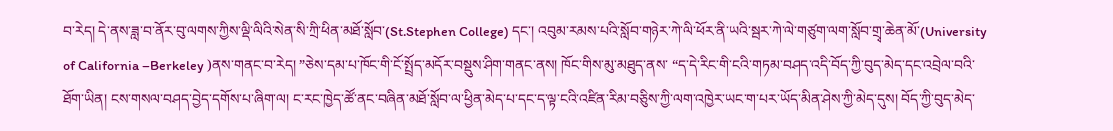བ་རེད། དེ་ནས་ཟླ་བ་ནོར་བུ་ལགས་ཀྱིས་ལྡི་ལིའི་སེན་སི་ཀྲི་ཕིན་མཐོ་སློབ་(St.Stephen College) དང་། འབུམ་རམས་པའི་སློབ་གཉེར་ཀེ་ལི་ཕོར་ནི་ཡའི་སྦར་ཀེ་ལེ་གཙུག་ལག་སློབ་གྲྭ་ཆེན་མོ་(University of California –Berkeley )ནས་གནང་བ་རེད། ”ཅེས་དམ་པ་ཁོང་གི་ངོ་སྤྲོད་མདོར་བསྡུས་ཤིག་གནང་ནས། ཁོང་གིས་མུ་མཐུད་ནས་ “ད་དེ་རིང་གི་ངའི་གཏམ་བཤད་འདི་བོད་ཀྱི་བུད་མེད་དང་འབྲེལ་བའི་ཐོག་ཡིན། ངས་གསལ་བཤད་བྱེད་དགོས་པ་ཞིག་ལ། ང་རང་ཁྱེད་ཚོ་ནང་བཞིན་མཐོ་སློབ་ལ་ཕྱིན་མེད་པ་དང་ད་ལྟ་ངའི་འཛིན་རིམ་བཅིུས་ཀྱི་ལག་འཁྱེར་ཡང་ག་པར་ཡོད་མིན་ཤེས་ཀྱི་མེད་དུས། བོད་ཀྱི་བུད་མེད་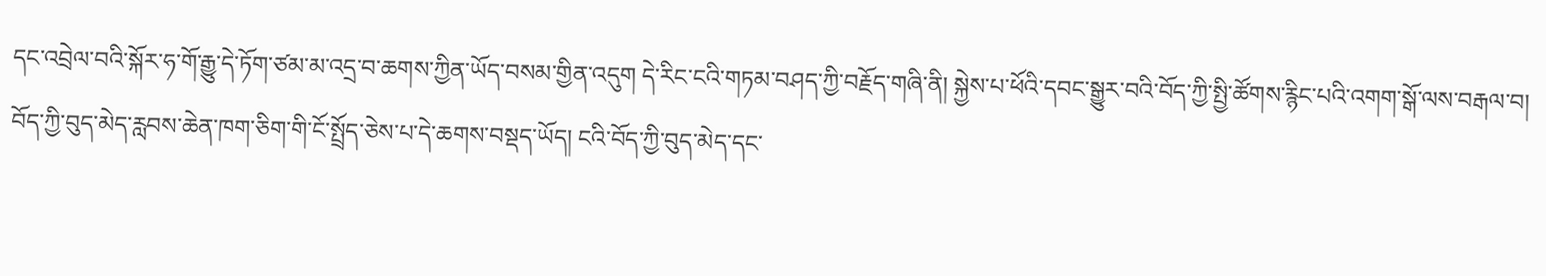དང་འབྲེལ་བའི་སྐོར་ཧ་གོ་རྒྱུ་དེ་ཏོག་ཙམ་མ་འདྲ་བ་ཆགས་ཀྱིན་ཡོད་བསམ་གྱིན་འདུག དེ་རིང་ངའི་གཏམ་བཤད་ཀྱི་བརྗོད་གཞི་ནི། སྐྱེས་པ་ཕོའི་དབང་སྒྱུར་བའི་བོད་ཀྱི་སྤྱི་ཚོགས་རྙིང་པའི་འགག་སྒོ་ལས་བརྒལ་བ། བོད་ཀྱི་བུད་མེད་རླབས་ཆེན་ཁག་ཅིག་གི་ངོ་སྤྲོད་ཅེས་པ་དེ་ཆགས་བསྡད་ཡོད། ངའི་བོད་ཀྱི་བུད་མེད་དང་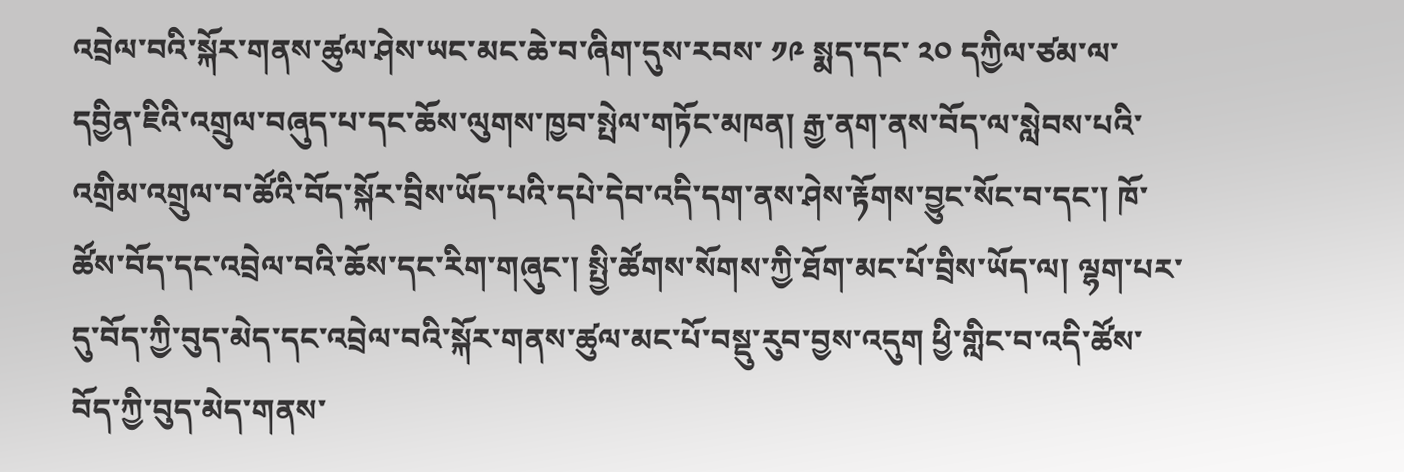འབྲེལ་བའི་སྐོར་གནས་ཚུལ་ཤེས་ཡང་མང་ཆེ་བ་ཞིག་དུས་རབས་ ༡༩ སྨད་དང་ ༢༠ དཀྱིལ་ཙམ་ལ་དབྱིན་ཇིའི་འགྲུལ་བཞུད་པ་དང་ཆོས་ལུགས་ཁྱབ་སྤེལ་གཏོང་མཁན། རྒྱ་ནག་ནས་བོད་ལ་སླེབས་པའི་འགྲིམ་འགྲུལ་བ་ཚོའི་བོད་སྐོར་བྲིས་ཡོད་པའི་དཔེ་དེབ་འདི་དག་ནས་ཤེས་རྟོགས་བྱུང་སོང་བ་དང་། ཁོ་ཚོས་བོད་དང་འབྲེལ་བའི་ཆོས་དང་རིག་གཞུང་། སྤྱི་ཚོགས་སོགས་ཀྱི་ཐོག་མང་པོ་བྲིས་ཡོད་ལ། ལྷག་པར་དུ་བོད་ཀྱི་བུད་མེད་དང་འབྲེལ་བའི་སྐོར་གནས་ཚུལ་མང་པོ་བསྡུ་རུབ་བྱས་འདུག ཕྱི་གླིང་བ་འདི་ཚོས་བོད་ཀྱི་བུད་མེད་གནས་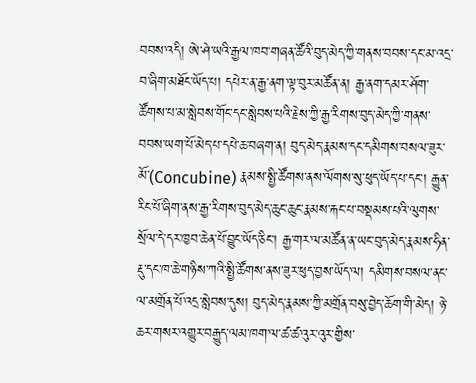བབས་འདི། ཨེ་ཤེ་ཡའི་རྒྱལ་ཁབ་གཞན་ཚོའི་བུད་མེད་ཀྱི་གནས་བབས་དང་མ་འདྲ་བ་ཞིག་མཐོང་ཡོད་པ། དཔེར་ན་རྒྱ་ནག་ལྟ་བུར་མཚོན་ན། རྒྱ་ནག་དམར་ཤོག་ཚོགས་པ་མ་སླེབས་གོང་དང་སླེབས་པའི་རྗེས་ཀྱི་རྒྱ་རིགས་བུད་མེད་ཀྱི་གནས་བབས་ཡག་པོ་མེད་པ་དཔེ་ཆ་བཞག་ན། བུད་མེད་རྣམས་དང་དམིགས་བསལ་ཟུར་མོ་(Concubine) རྣམས་སྤྱི་ཚོགས་ནས་ལོགས་སུ་ཕུད་ཡོད་པ་དང་། རྒྱུན་རིང་པོ་ཞིག་ནས་རྒྱ་རིགས་བུད་མེད་ཆུང་ཆུང་རྣམས་རྐང་པ་བསྡམས་པའི་ལུགས་སྲོལ་དེ་དར་ཁྱབ་ཆེན་པོ་བྱུང་ཡོད་ཅིང་། རྒྱ་གར་ལ་མཚོན་ན་ཡང་བུད་མེད་རྣམས་ཧིན་རྡུ་དང་ཁ་ཆེ་གཉིས་ཀའི་སྤྱི་ཚོགས་ནས་ཟུར་ཕུད་བྱས་ཡོད་ལ། དམིགས་བསལ་ནང་ལ་མགྲོན་པོ་འདྲ་སླེབས་དུས། བུད་མེད་རྣམས་ཀྱི་མགྲོན་བསུ་བྱེད་ཆོག་གི་མེད། ཉེ་ཆར་གསར་འགྱུར་བརྒྱུད་ལམ་ཁག་ལ་ཚ་ཚ་འུར་འུར་གྱིས་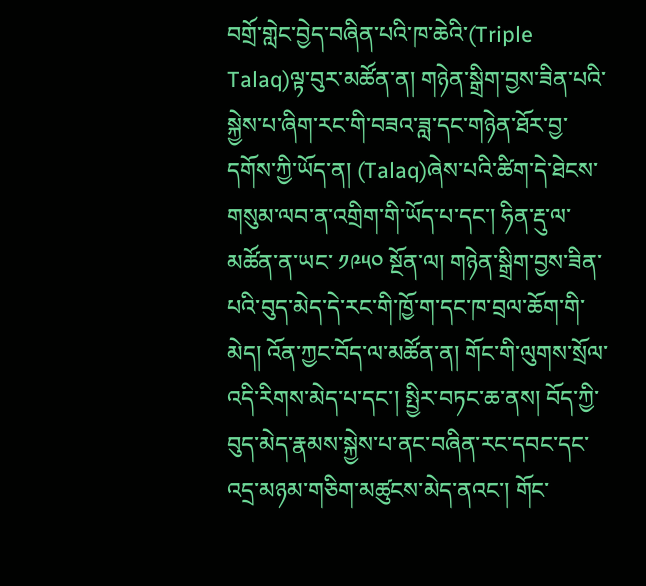བགྲོ་གླེང་བྱེད་བཞིན་པའི་ཁ་ཆེའི་(Triple Talaq)ལྟ་བུར་མཚོན་ན། གཉེན་སྒྲིག་བྱས་ཟིན་པའི་སྐྱེས་པ་ཞིག་རང་གི་བཟའ་ཟླ་དང་གཉེན་ཐོར་བྱ་དགོས་ཀྱི་ཡོད་ན། (Talaq)ཞེས་པའི་ཚིག་དེ་ཐེངས་གསུམ་ལབ་ན་འགྲིག་གི་ཡོད་པ་དང་། ཧིན་རྡུ་ལ་མཚོན་ན་ཡང་ ༡༩༥༠ སྔོན་ལ། གཉེན་སྒྲིག་བྱས་ཟིན་པའི་བུད་མེད་དེ་རང་གི་ཁྱོ་ག་དང་ཁ་བྲལ་ཆོག་གི་མེད། འོན་ཀྱང་བོད་ལ་མཚོན་ན། གོང་གི་ལུགས་སྲོལ་འདི་རིགས་མེད་པ་དང་། སྤྱིར་བཏང་ཆ་ནས། བོད་ཀྱི་བུད་མེད་རྣམས་སྐྱེས་པ་ནང་བཞིན་རང་དབང་དང་འདྲ་མཉམ་གཅིག་མཚུངས་མེད་ནའང་། གོང་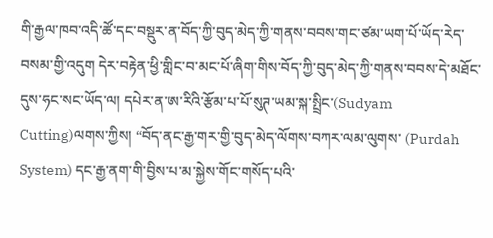གི་རྒྱལ་ཁབ་འདི་ཚོ་དང་བསྡུར་ན་བོད་ཀྱི་བུད་མེད་ཀྱི་གནས་བབས་གང་ཙམ་ཡག་པོ་ཡོད་རེད་བསམ་གྱི་འདུག དེར་བརྟེན་ཕྱི་གླིང་བ་མང་པོ་ཞིག་གིས་བོད་ཀྱི་བུད་མེད་ཀྱི་གནས་བབས་དེ་མཐོང་དུས་ཧང་སང་ཡོད་ལ། དཔེར་ན་ཨ་རིའི་རྩོམ་པ་པོ་སུཊ་ཡམ་སྐ་སྤྲིང་(Sudyam Cutting)ལགས་ཀྱིས། “བོད་ནང་རྒྱ་གར་གྱི་བུད་མེད་ལོགས་བཀར་ལམ་ལུགས་ (Purdah System) དང་རྒྱ་ནག་གི་བྱིས་པ་མ་སྐྱེས་གོང་གསོད་པའི་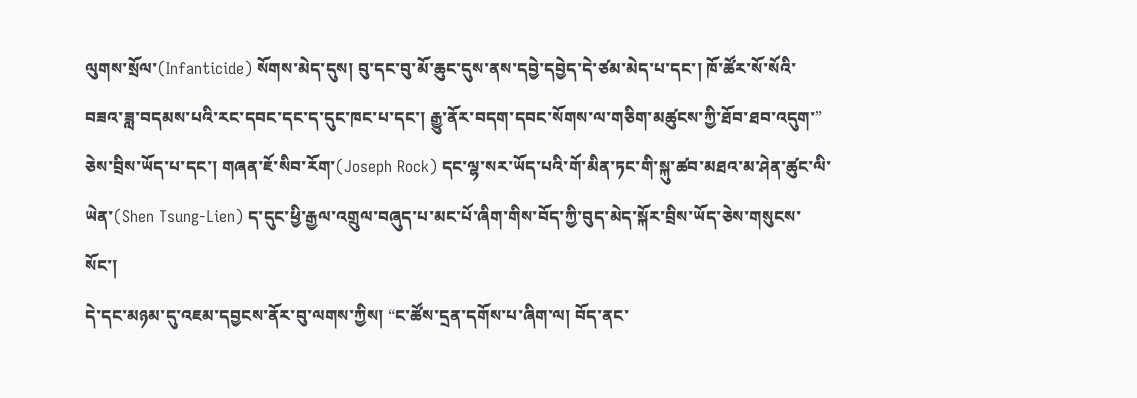ལུགས་སྲོལ་(Infanticide) སོགས་མེད་དུས། བུ་དང་བུ་མོ་ཆུང་དུས་ནས་དབྱེ་དབྱེད་དེ་ཙམ་མེད་པ་དང་། ཁོ་ཚོར་སོ་སོའི་བཟའ་ཟླ་བདམས་པའི་རང་དབང་དང་ད་དུང་ཁང་པ་དང་། རྒྱུ་ནོར་བདག་དབང་སོགས་ལ་གཅིག་མཚུངས་ཀྱི་ཐོབ་ཐབ་འདུག་” ཅེས་བྲིས་ཡོད་པ་དང་། གཞན་ཇོ་སིབ་རོག་(Joseph Rock) དང་ལྷ་སར་ཡོད་པའི་གོ་མིན་ཏང་གི་སྐུ་ཚབ་མཐའ་མ་ཤེན་ཚུང་ལི་ཡེན་(Shen Tsung-Lien) ད་དུང་ཕྱི་རྒྱལ་འགྲུལ་བཞུད་པ་མང་པོ་ཞིག་གིས་བོད་ཀྱི་བུད་མེད་སྐོར་བྲིས་ཡོད་ཅེས་གསུངས་སོང་།
དེ་དང་མཉམ་དུ་འཇམ་དབྱངས་ནོར་བུ་ལགས་ཀྱིས། “ང་ཚོས་དྲན་དགོས་པ་ཞིག་ལ། བོད་ནང་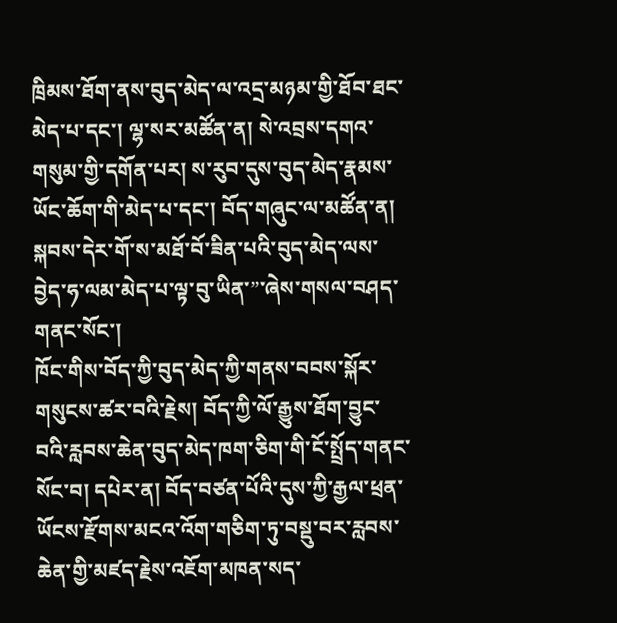ཁྲིམས་ཐོག་ནས་བུད་མེད་ལ་འདྲ་མཉམ་གྱི་ཐོབ་ཐང་མེད་པ་དང་། ལྷ་སར་མཚོན་ན། སེ་འབྲས་དགའ་གསུམ་གྱི་དགོན་པར། ས་རུབ་དུས་བུད་མེད་རྣམས་ཡོང་ཆོག་གི་མེད་པ་དང་། བོད་གཞུང་ལ་མཚོན་ན། སྐབས་དེར་གོ་ས་མཐོ་བོ་ཟིན་པའི་བུད་མེད་ལས་བྱེད་ཧ་ལམ་མེད་པ་ལྟ་བུ་ཡིན་”་ཞེས་གསལ་བཤད་གནང་སོང་།
ཁོང་གིས་བོད་ཀྱི་བུད་མེད་ཀྱི་གནས་བབས་སྐོར་གསུངས་ཚར་བའི་རྗེས། བོད་ཀྱི་ལོ་རྒྱུས་ཐོག་བྱུང་བའི་རླབས་ཆེན་བུད་མེད་ཁག་ཅིག་གི་ངོ་སྤྲོད་གནང་སོང་བ། དཔེར་ན། བོད་བཙན་པོའི་དུས་ཀྱི་རྒྱལ་ཕྲན་ཡོངས་རྫོགས་མངའ་འོག་གཅིག་ཏུ་བསྡུ་བར་རླབས་ཆེན་གྱི་མཛད་རྗེས་འཇོག་མཁན་སད་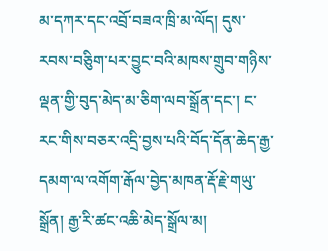མ་དཀར་དང་འབྲོ་བཟའ་ཁྲི་མ་ལོད། དུས་རབས་བཅིུག་པར་བྱུང་བའི་མཁས་གྲུབ་གཉིས་ལྡན་གྱི་བུད་མེད་མ་ཅིག་ལབ་སྒྲོན་དང་། ང་རང་གིས་བཅར་འདྲི་བྱས་པའི་བོད་དོན་ཆེད་རྒྱ་དམག་ལ་འགོག་རྒོལ་བྱེད་མཁན་རྡོ་རྗེ་གཡུ་སྒྲོན། རྒྱ་རི་ཚང་འཆི་མེད་སྒྲོལ་མ།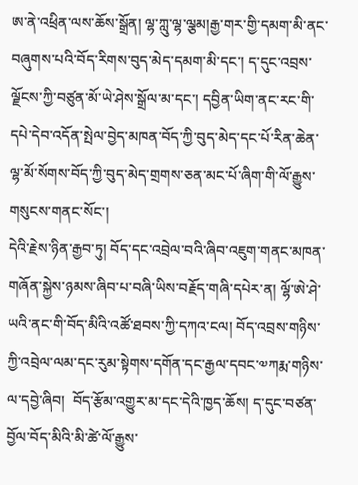ཨ་ནེ་འཕྲིན་ལས་ཆོས་སྒྲོན། ལྷ་ཀླུ་ལྷ་ལྕམ།རྒྱ་གར་གྱི་དམག་མི་ནང་བཞུགས་པའི་བོད་རིགས་བུད་མེད་དམག་མི་དང་། ད་དུང་འབྲས་ལྗོངས་ཀྱི་བཙུན་མོ་ཡེ་ཤེས་སྒྲོལ་མ་དང་། དབྱིན་ཡིག་ནང་རང་གི་དཔེ་དེབ་འདོན་སྤེལ་བྱེད་མཁན་བོད་ཀྱི་བུད་མེད་དང་པོ་རིན་ཆེན་ལྷ་མོ་སོགས་བོད་ཀྱི་བུད་མེད་གྲགས་ཅན་མང་པོ་ཞིག་གི་ལོ་རྒྱུས་གསུངས་གནང་སོང་།
དེའི་རྗེས་ཉིན་རྒྱབ་ཏུ། བོད་དང་འབྲེལ་བའི་ཞིབ་འཇུག་གནང་མཁན་གཞོན་སྐྱེས་ཉམས་ཞིབ་པ་བཞི་ཡིས་བརྗོད་གཞི་དཔེར་ན། ལྷོ་ཨེ་ཤེ་ཡའི་ནང་གི་བོད་མིའི་འཚོ་ཐབས་ཀྱི་དཀའ་ངལ། བོད་འབྲས་གཉིས་ཀྱི་འབྲེལ་ལམ་དང་རུམ་སྟེགས་དགོན་དང་རྒྱལ་དབང་༧ཀརྨ་གཉིས་ལ་དབྱེ་ཞིབ།  བོད་རྩོམ་འགྱུར་མ་དང་དེའི་ཁྱད་ཆོས། ད་དུང་བཙན་བྱོལ་བོད་མིའི་མི་ཚེ་ལོ་རྒྱུས་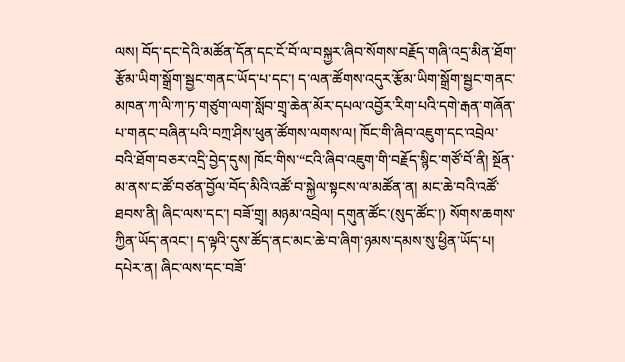ལས། བོད་དང་དེའི་མཚོན་དོན་དང་ངོ་བོ་ལ་བསྐྱར་ཞིབ་སོགས་བརྗོད་གཞི་འདྲ་མིན་ཐོག་རྩོམ་ཡིག་སྒྲོག་སྦྱང་གནང་ཡོད་པ་དང་། ད་ལན་ཚོགས་འདུར་རྩོམ་ཡིག་སྒྲོག་སྦྱང་གནང་མཁན་ཀ་ལི་ཀ་ཏ་གཙུག་ལག་སློབ་གྲྭ་ཆེན་མོར་དཔལ་འབྱོར་རིག་པའི་དགེ་རྒན་གཞོན་པ་གནང་བཞིན་པའི་བཀྲ་ཤིས་ཕུན་ཚོགས་ལགས་ལ། ཁོང་གི་ཞིབ་འཇུག་དང་འབྲེལ་བའི་ཐོག་བཅར་འདྲི་བྱེད་དུས། ཁོང་གིས་“ངའི་ཞིབ་འཇུག་གི་བརྗོད་སྙིང་གཙོ་བོ་ནི། སྔོན་མ་ནས་ང་ཚོ་བཙན་བྱོལ་བོད་མིའི་འཚོ་བ་སྐྱེལ་སྟངས་ལ་མཚོན་ན། མང་ཆེ་བའི་འཚོ་ཐབས་ནི། ཞིང་ལས་དང་། བཟོ་གྲྭ། མཉམ་འབྲེལ། དགུན་ཚོང་(སུད་ཚོང་།) སོགས་ཆགས་ཀྱིན་ཡོད་ནའང་། ད་ལྟའི་དུས་ཚོད་ནང་མང་ཆེ་བ་ཞིག་ཉམས་དམས་སུ་ཕྱིན་ཡོད་པ། དཔེར་ན། ཞིང་ལས་དང་བཟོ་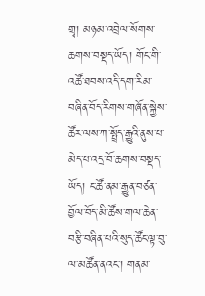གྲྭ། མཉམ་འབྲེལ་སོགས་ཆགས་བསྡད་ཡོད། གོང་གི་འཚོ་ཐབས་འདི་དག་རིམ་བཞིན་བོད་རིགས་གཞོན་སྐྱེས་ཚོར་ལས་ཀ་སྤྲོད་རྒྱུའི་ནུས་པ་མེད་པ་འདྲ་བོ་ཆགས་བསྡད་ཡོད། ང་ཚོ་ནམ་རྒྱུན་བཙན་བྱོལ་བོད་མི་ཚོས་གལ་ཆེན་བརྩི་བཞིན་པའི་སུད་ཚོང་ལྟ་བུ་ལ་མཚོན་ནའང་། གནམ་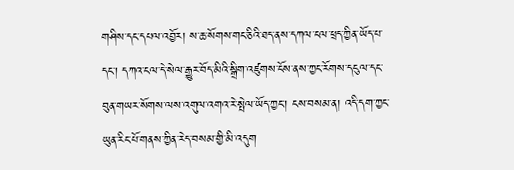གཤིས་དང་དཔལ་འབྱོར། ས་ཆ་སོགས་གང་ཅིའི་ཐད་ནས་དཀལ་ངལ་ཕྲད་ཀྱིན་ཡོད་པ་དང་། དཀའ་ངལ་དེ་སེལ་རྒྱུར་བོད་མིའི་སྒྲིག་འཛུགས་ངོས་ནས་ཀྱང་རོགས་དངུལ་དང་བུན་གཡར་སོགས་ལས་འགུལ་འགའ་རེ་སྤེལ་ཡོད་ཀྱང་། ངས་བསམ་ན། འདི་དག་ཀྱང་ཡུན་རིང་པོ་གནས་ཀྱིན་རེད་བསམ་གྱི་མི་འདུག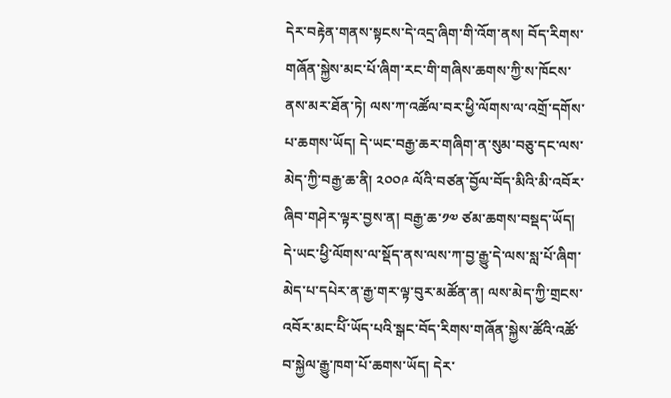དེར་བརྟེན་གནས་སྟངས་དེ་འདྲ་ཞིག་གི་འོག་ནས། བོད་རིགས་གཞོན་སྐྱེས་མང་པོ་ཞིག་རང་གི་གཞིས་ཆགས་ཀྱི་ས་ཁོངས་ནས་མར་ཐོན་ཏེ། ལས་ཀ་འཚོལ་བར་ཕྱི་ལོགས་ལ་འགྲོ་དགོས་པ་ཆགས་ཡོད། དེ་ཡང་བརྒྱ་ཆར་གཞིག་ན་སུམ་བཅུ་དང་ལས་མེད་ཀྱི་བརྒྱ་ཆ་ནི། ༢༠༠༩ ལོའི་བཙན་བྱོལ་བོད་མིའི་མི་འབོར་ཞིབ་གཤེར་ལྟར་བྱས་ན། བརྒྱ་ཆ་༡༧ ཙམ་ཆགས་བསྡད་ཡོད། དེ་ཡང་ཕྱི་ལོགས་ལ་སྡོད་ནས་ལས་ཀ་བྱ་རྒྱུ་དེ་ལས་སླ་པོ་ཞིག་མེད་པ་དཔེར་ན་རྒྱ་གར་ལྟ་བུར་མཚོན་ན། ལས་མེད་ཀྱི་གྲངས་འབོར་མང་པོི་ཡོད་པའི་སྒང་བོད་རིགས་གཞོན་སྐྱེས་ཚོའི་འཚོ་བ་སྐྱེལ་རྒྱུ་ཁག་པོ་ཆགས་ཡོད། དེར་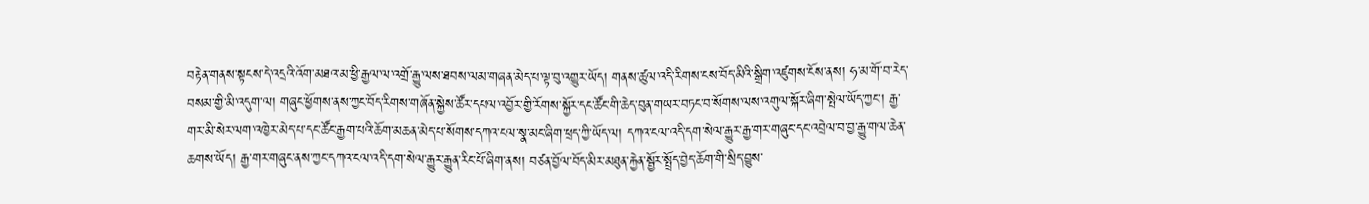བརྟེན་གནས་སྟངས་དེ་འདྲའི་འོག་མཐའ་མ་ཕྱི་རྒྱལ་ལ་འགྲོ་རྒྱུ་ལས་ཐབས་ལམ་གཞན་མེད་པ་ལྟ་བུ་འགྱུར་ཡོད། གནས་ཚུལ་འདི་རིགས་ངས་བོད་མིའི་སྒྲིག་འཛུགས་ངོས་ནས། ཧ་མ་གོ་བ་རེད་བསམ་གྱི་མི་འདུག་ལ། གཞུང་ཕྱོགས་ནས་ཀྱང་བོད་རིགས་གཞོན་སྐྱེས་ཚོར་དཔལ་འབྱོར་གྱི་རོགས་སྐྱོར་དང་ཚོང་གི་ཆེད་བུན་གཡར་བཏང་བ་སོགས་ལས་འགུལ་སྐོར་ཞིག་སྤེལ་ཡོད་ཀྱང་། རྒྱ་གར་མི་སེར་ལག་འཁྱེར་མེད་པ་དང་ཚོང་རྒྱག་པའི་ཆོག་མཆན་མེད་པ་སོགས་དཀའ་ངལ་སྣ་མང་ཞིག་ཕྲད་ཀྱི་ཡོད་ལ། དཀའ་ངལ་འདི་དག་སེལ་རྒྱུར་རྒྱ་གར་གཞུང་དང་འབྲེལ་བ་བྱ་རྒྱུ་གལ་ཆེན་ཆགས་ཡོད། རྒྱ་གར་གཞུང་ནས་ཀྱང་དཀའ་ངལ་འདི་དག་སེལ་རྒྱུར་རྒྱུན་རིང་པོ་ཞིག་ནས། བཙན་བྱོལ་བོད་མིར་མཐུན་རྐྱེན་སྦྱོར་སྤྲོད་བྱེད་ཆོག་གི་སྲིད་བྱུས་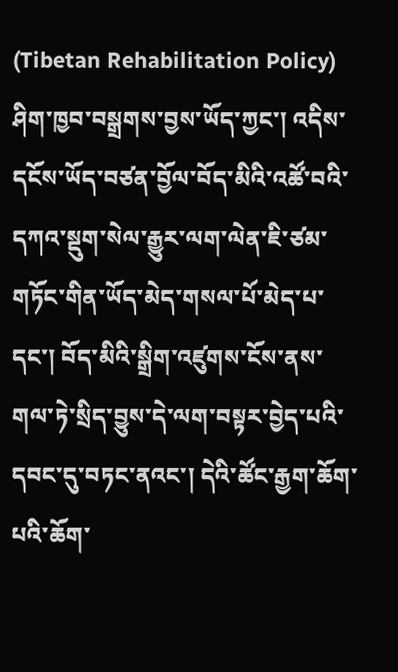(Tibetan Rehabilitation Policy) ཤིག་ཁྱབ་བསྒྲགས་བྱས་ཡོད་ཀྱང་། འདིས་དངོས་ཡོད་བཙན་བྱོལ་བོད་མིའི་འཚོ་བའི་དཀའ་སྡུག་སེལ་རྒྱུར་ལག་ལེན་ཇི་ཙམ་གཏོང་གིན་ཡོད་མེད་གསལ་པོ་མེད་པ་དང་། བོད་མིའི་སྒྲིག་འཛུགས་ངོས་ནས་གལ་ཏེ་སྲིད་བྱུས་དེ་ལག་བསྟར་བྱེད་པའི་དབང་དུ་བཏང་ནའང་། དེའི་ཚོང་རྒྱག་ཆོག་པའི་ཆོག་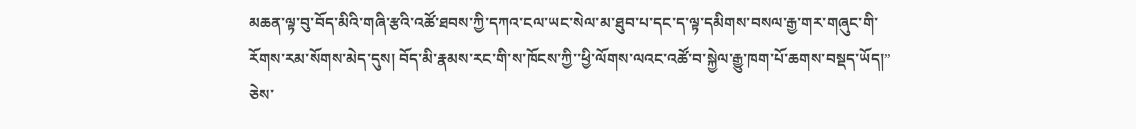མཆན་ལྟ་བུ་བོད་མིའི་གཞི་རྩའི་འཚོ་ཐབས་ཀྱི་དཀའ་ངལ་ཡང་སེལ་མ་ཐུབ་པ་དང་ད་ལྟ་དམིགས་བསལ་རྒྱ་གར་གཞུང་གི་རོགས་རམ་སོགས་མེད་དུས། བོད་མི་རྣམས་རང་གི་ས་ཁོངས་ཀྱི་་ཕྱི་ལོགས་ལའང་འཚོ་བ་སྐྱེལ་རྒྱུ་ཁག་པོ་ཆགས་བསྡད་ཡོད།” ཅེས་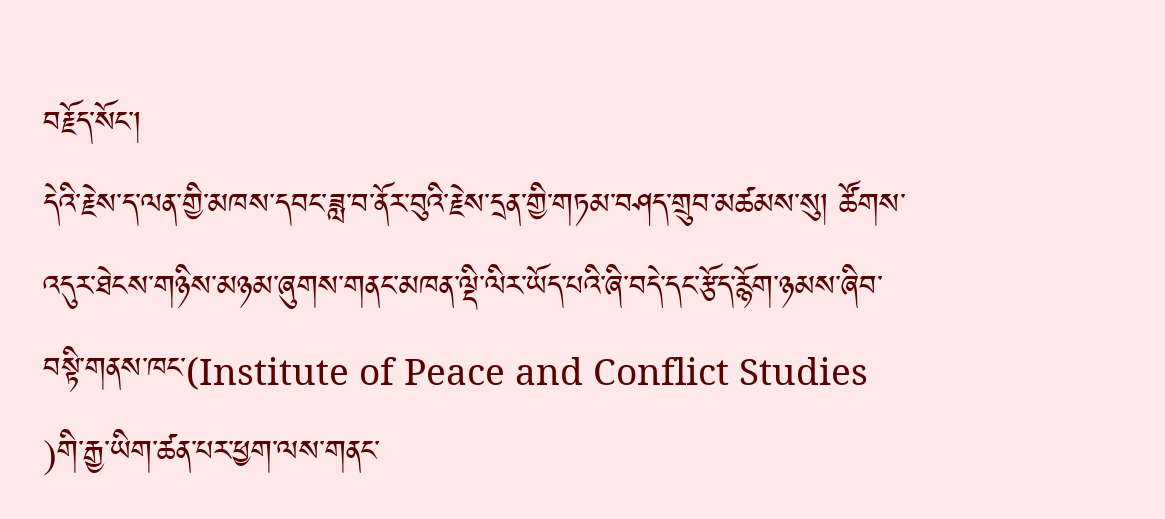བརྗོད་སོང་།
དེའི་རྗེས་ད་ལན་གྱི་མཁས་དབང་ཟླ་བ་ནོར་བུའི་རྗེས་དྲན་གྱི་གཏམ་བཤད་གྲུབ་མཚམས་སུ། ཚོགས་འདུར་ཐེངས་གཉིས་མཉམ་ཞུགས་གནང་མཁན་ལྡི་ལིར་ཡོད་པའི་ཞི་བདེ་དང་རྩོད་རྙོག་ཉམས་ཞིབ་བསྟི་གནས་ཁང་(Institute of Peace and Conflict Studies )གི་རྒྱ་ཡིག་ཚན་པར་ཕྱག་ལས་གནང་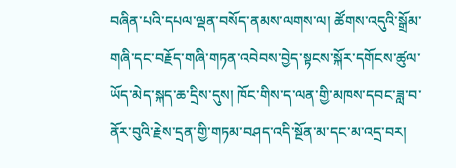བཞིན་པའི་དཔལ་ལྡན་བསོད་ནམས་ལགས་ལ། ཚོགས་འདུའི་སྒྲོམ་གཞི་དང་བརྗོད་གཞི་གཏན་འབེབས་བྱེད་སྟངས་སྐོར་དགོངས་ཚུལ་ཡོད་མེད་སྐད་ཆ་དྲིས་དུས། ཁོང་གིས་ད་ལན་གྱི་མཁས་དབང་ཟླ་བ་ནོར་བུའི་རྗེས་དྲན་གྱི་གཏམ་བཤད་འདི་སྔོན་མ་དང་མ་འདྲ་བར།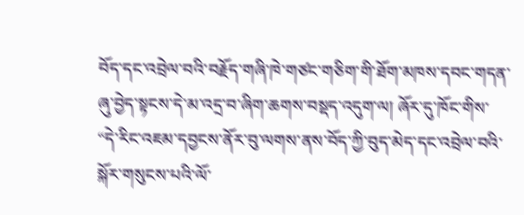བོད་དང་འབྲེལ་བའི་བརྗོད་གཞི་ཁེ་གཙང་གཅིག་གི་ཐོག་མཁས་དབང་གདན་ཞུ་བྱེད་སྟངས་དེ་མ་འདྲ་བ་ཞིག་ཆགས་བསྡད་འདུག་ལ། ཞོར་དུ་ཁོང་གིས་ “དེ་རིང་འཇམ་དབྱངས་ནོར་བུ་ལགས་ནས་བོད་ཀྱི་བུད་མེད་དང་འབྲེལ་བའི་སྐོར་གསུངས་པའི་ལོ་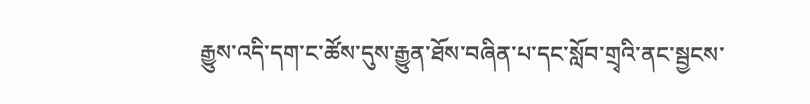རྒྱུས་འདི་དག་ང་ཚོས་དུས་རྒྱུན་ཐོས་བཞིན་པ་དང་སློབ་གྲྭའི་ནང་སྦྱངས་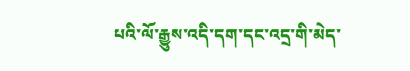པའི་ལོ་རྒྱུས་འདི་དག་དང་འདྲ་གི་མེད་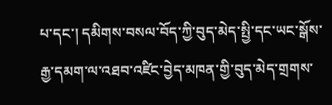པ་དང་། དམིགས་བསལ་བོད་ཀྱི་བུད་མེད་སྤྱི་དང་ཡང་སྒོས་རྒྱ་དམག་ལ་འཐབ་འཛིང་བྱེད་མཁན་གྱི་བུད་མེད་གྲགས་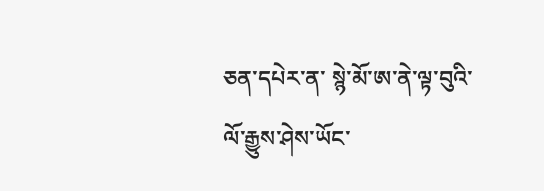ཅན་དཔེར་ན་ སྙེ་མོ་ཨ་ནེ་ལྟ་བུའི་ལོ་རྒྱུས་ཤེས་ཡོང་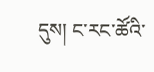དུས། ང་རང་ཚོའི་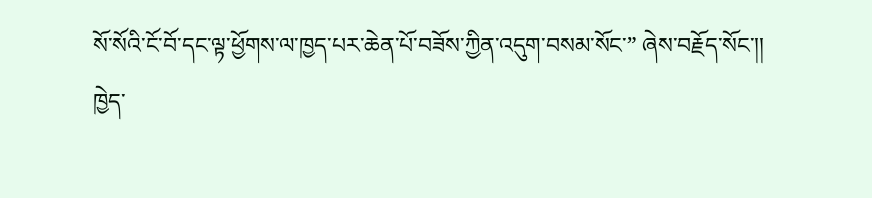སོ་སོའི་ངོ་བོ་དང་ལྟ་ཕྱོགས་ལ་ཁྱད་པར་ཆེན་པོ་བཟོས་ཀྱིན་འདུག་བསམ་སོང་” ཞེས་བརྗོད་སོང་།།
ཁྱེད་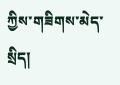ཀྱིས་གཟིགས་མེད་སྲིད།